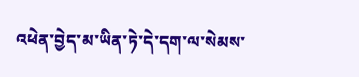འཕེན་བྱེད་མ་ཡིན་ཏེ་དེ་དག་ལ་སེམས་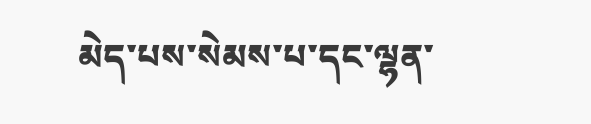མེད་པས་སེམས་པ་དང་ལྷན་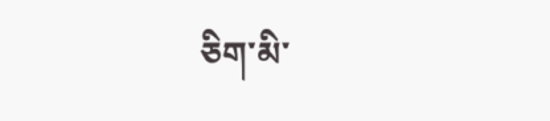ཅིག་མི་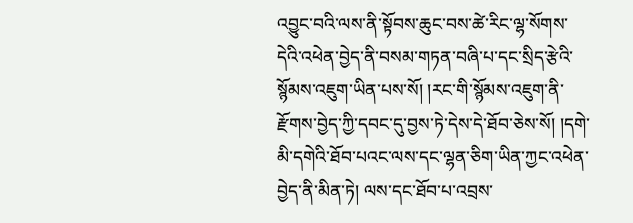འབྱུང་བའི་ལས་ནི་སྟོབས་ཆུང་བས་ཚེ་རིང་ལྷ་སོགས་དེའི་འཕེན་བྱེད་ནི་བསམ་གཏན་བཞི་པ་དང་སྲིད་རྩེའི་སྙོམས་འཇུག་ཡིན་པས་སོ། །རང་གི་སྙོམས་འཇུག་ནི་རྫོགས་བྱེད་ཀྱི་དབང་དུ་བྱས་ཏེ་དེས་དེ་ཐོབ་ཅེས་སོ། །དགེ་མི་དགེའི་ཐོབ་པའང་ལས་དང་ལྷན་ཅིག་ཡིན་ཀྱང་འཕེན་བྱེད་ནི་མིན་ཏེ། ལས་དང་ཐོབ་པ་འབྲས་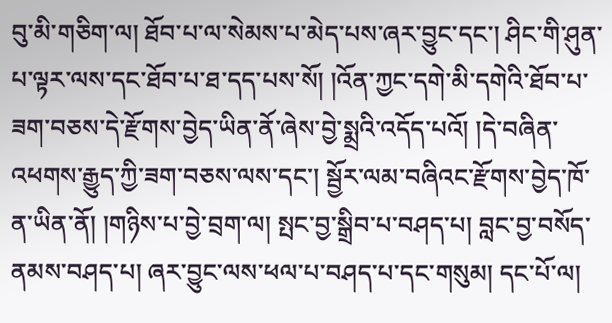བུ་མི་གཅིག་ལ། ཐོབ་པ་ལ་སེམས་པ་མེད་པས་ཞར་བྱུང་དང་། ཤིང་གི་ཤུན་པ་ལྟར་ལས་དང་ཐོབ་པ་ཐ་དད་པས་སོ། །འོན་ཀྱང་དགེ་མི་དགེའི་ཐོབ་པ་ཟག་བཅས་དེ་རྫོགས་བྱེད་ཡིན་ནོ་ཞེས་བྱེ་སྨྲའི་འདོད་པའོ། །དེ་བཞིན་འཕགས་རྒྱུད་ཀྱི་ཟག་བཅས་ལས་དང་། སྦྱོར་ལམ་བཞིའང་རྫོགས་བྱེད་ཁོ་ན་ཡིན་ནོ། །གཉིས་པ་བྱེ་བྲག་ལ། སྤང་བྱ་སྒྲིབ་པ་བཤད་པ། བླང་བྱ་བསོད་ནམས་བཤད་པ། ཞར་བྱུང་ལས་ཕལ་པ་བཤད་པ་དང་གསུམ། དང་པོ་ལ།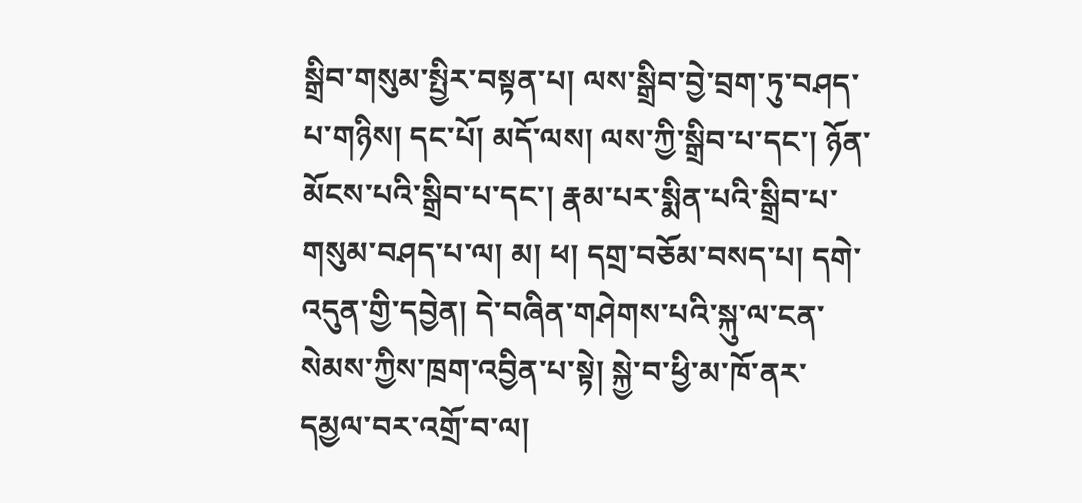སྒྲིབ་གསུམ་སྤྱིར་བསྟན་པ། ལས་སྒྲིབ་བྱེ་བྲག་ཏུ་བཤད་པ་གཉིས། དང་པོ། མདོ་ལས། ལས་ཀྱི་སྒྲིབ་པ་དང་། ཉོན་མོངས་པའི་སྒྲིབ་པ་དང་། རྣམ་པར་སྨིན་པའི་སྒྲིབ་པ་གསུམ་བཤད་པ་ལ། མ། ཕ། དགྲ་བཅོམ་བསད་པ། དགེ་འདུན་གྱི་དབྱེན། དེ་བཞིན་གཤེགས་པའི་སྐུ་ལ་ངན་སེམས་ཀྱིས་ཁྲག་འབྱིན་པ་སྟེ། སྐྱེ་བ་ཕྱི་མ་ཁོ་ནར་དམྱལ་བར་འགྲོ་བ་ལ།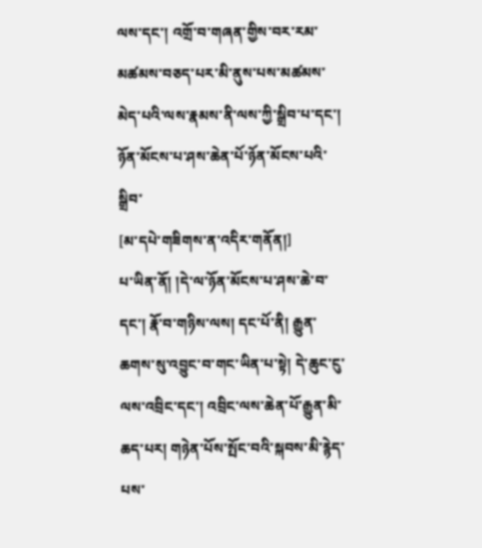ལས་དང་། འགྲོ་བ་གཞན་གྱིས་བར་རམ་མཚམས་བཅད་པར་མི་ནུས་པས་མཚམས་མེད་པའི་ལས་རྣམས་ནི་ལས་ཀྱི་སྒྲིབ་པ་དང་། ཉོན་མོངས་པ་ཤས་ཆེན་པོ་ཉོན་མོངས་པའི་སྒྲིབ་
[མ་དཔེ་གཟིགས་ན་འདིར་གནོན།]
པ་ཡིན་ནོ། །དེ་ལ་ཉོན་མོངས་པ་ཤས་ཆེ་བ་དང་། རྣོ་བ་གཉིས་ལས། དང་པོ་ནི། རྒྱུན་ཆགས་སུ་འབྱུང་བ་གང་ཡིན་པ་སྟེ། དེ་ཆུང་ངུ་ལས་འབྲིང་དང་། འབྲིང་ལས་ཆེན་པོ་རྒྱུན་མི་ཆད་པར། གཉེན་པོས་སྤོང་བའི་སྐབས་མི་རྙེད་པས་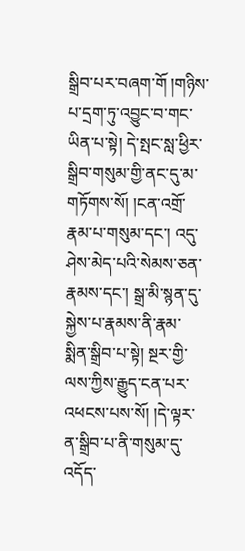སྒྲིབ་པར་བཞག་གོ །གཉིས་པ་དྲག་ཏུ་འབྱུང་བ་གང་ཡིན་པ་སྟེ། དེ་སྤང་སླ་ཕྱིར་སྒྲིབ་གསུམ་གྱི་ནང་དུ་མ་གཏོགས་སོ། །ངན་འགྲོ་རྣམ་པ་གསུམ་དང་། འདུ་ཤེས་མེད་པའི་སེམས་ཅན་རྣམས་དང་། སྒྲ་མི་སྙན་དུ་སྐྱེས་པ་རྣམས་ནི་རྣམ་སྨིན་སྒྲིབ་པ་སྟེ། སྔར་གྱི་ལས་ཀྱིས་རྒྱུད་ངན་པར་འཕངས་པས་སོ། །དེ་ལྟར་ན་སྒྲིབ་པ་ནི་གསུམ་དུ་འདོད་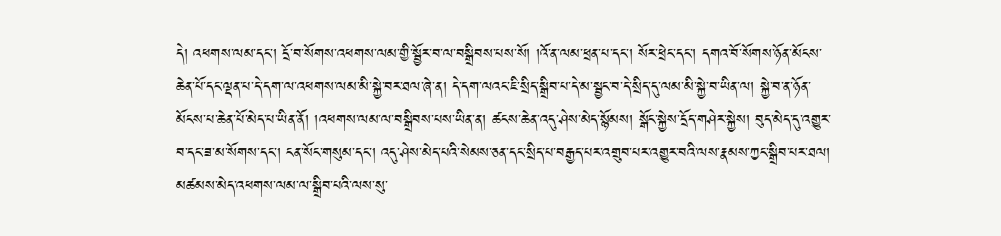དེ། འཕགས་ལམ་དང་། དྲོ་བ་སོགས་འཕགས་ལམ་གྱི་སྦྱོར་བ་ལ་བསྒྲིབས་པས་སོ། །འོ་ན་ལམ་ཕྲན་པ་དང་། སོར་ཕྲེང་དང་། དགའ་བོ་སོགས་ཉོན་མོངས་ཆེན་པོ་དང་ལྡན་པ་དེ་དག་ལ་འཕགས་ལམ་མི་སྐྱེ་བར་ཐལ་ཞེ་ན། དེ་དག་ལའང་ཇི་སྲིད་སྒྲིབ་པ་དེ་མ་སྦྱང་བ་དེ་སྲིད་དུ་ལམ་མི་སྐྱེ་བ་ཡིན་ལ། སྐྱེ་བ་ན་ཉོན་མོངས་པ་ཆེན་པོ་མེད་པ་ཡིན་ནོ། །འཕགས་ལམ་ལ་བསྒྲིབས་པས་ཡིན་ན། ཚངས་ཆེན་འདུ་ཤེས་མེད་སྙོམས། སྒོང་སྐྱེས་དྲོད་གཤེར་སྐྱེས། བུད་མེད་དུ་འགྱུར་བ་དང་ཟ་མ་སོགས་དང་། ངན་སོང་གསུམ་དང་། འདུ་ཤེས་མེད་པའི་སེམས་ཅན་དང་སྲིད་པ་བརྒྱད་པར་འགྲུབ་པར་འགྱུར་བའི་ལས་རྣམས་ཀྱང་སྒྲིབ་པར་ཐལ། མཚམས་མེད་འཕགས་ལམ་ལ་སྒྲིབ་པའི་ལས་སུ་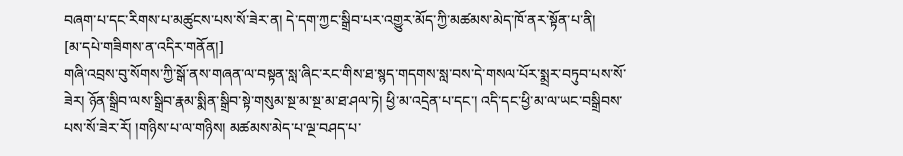བཞག་པ་དང་རིགས་པ་མཚུངས་པས་སོ་ཟེར་ན། དེ་དག་ཀྱང་སྒྲིབ་པར་འགྱུར་མོད་ཀྱི་མཚམས་མེད་ཁོ་ནར་སྟོན་པ་ནི།
[མ་དཔེ་གཟིགས་ན་འདིར་གནོན།]
གཞི་འབྲས་བུ་སོགས་ཀྱི་སྒོ་ནས་གཞན་ལ་བསྟན་སླ་ཞིང་རང་གིས་ཐ་སྙད་གདགས་སླ་བས་དེ་གསལ་པོར་སྨྲར་བཏུབ་པས་སོ་ཟེར། ཉོན་སྒྲིབ་ལས་སྒྲིབ་རྣམ་སྨིན་སྒྲིབ་སྟེ་གསུམ་སྔ་མ་སྔ་མ་ཐ་ཤལ་ཏེ། ཕྱི་མ་འདྲེན་པ་དང་། འདི་དང་ཕྱི་མ་ལ་ཡང་བསྒྲིབས་པས་སོ་ཟེར་རོ། །གཉིས་པ་ལ་གཉིས། མཚམས་མེད་པ་ལྔ་བཤད་པ་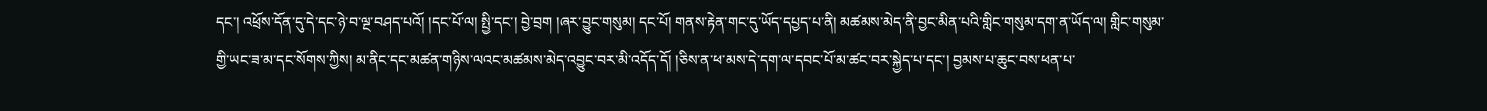དང་། འཕྲོས་དོན་དུ་དེ་དང་ཉེ་བ་ལྔ་བཤད་པའོ། །དང་པོ་ལ། སྤྱི་དང་། བྱེ་བྲག །ཞར་བྱུང་གསུམ། དང་པོ། གནས་རྟེན་གང་དུ་ཡོད་དཔྱད་པ་ནི། མཚམས་མེད་ནི་བྱང་མིན་པའི་གླིང་གསུམ་དག་ན་ཡོད་ལ། གླིང་གསུམ་གྱི་ཡང་ཟ་མ་དང་སོགས་ཀྱིས། མ་ནིང་དང་མཚན་གཉིས་ལའང་མཚམས་མེད་འབྱུང་བར་མི་འདོད་དོ། །ཅིས་ན་ཕ་མས་དེ་དག་ལ་དབང་པོ་མ་ཚང་བར་སྐྱེད་པ་དང་། བྱམས་པ་ཆུང་བས་ཕན་པ་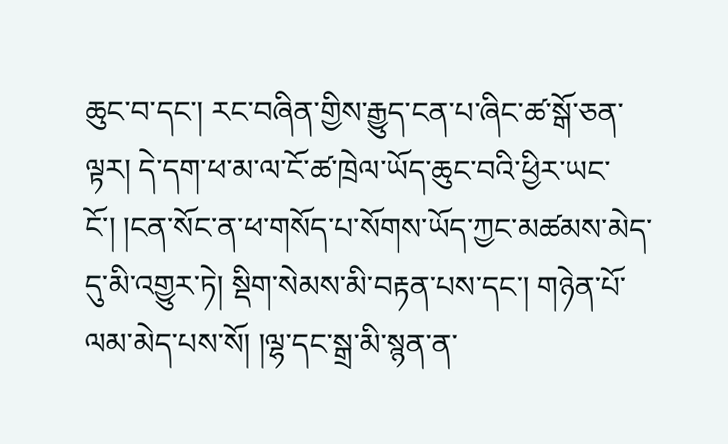ཆུང་བ་དང་། རང་བཞིན་གྱིས་རྒྱུད་ངན་པ་ཞིང་ཚ་སྒོ་ཅན་ལྟར། དེ་དག་ཕ་མ་ལ་ངོ་ཚ་ཁྲེལ་ཡོད་ཆུང་བའི་ཕྱིར་ཡང་ངོ་། །ངན་སོང་ན་ཕ་གསོད་པ་སོགས་ཡོད་ཀྱང་མཚམས་མེད་དུ་མི་འགྱུར་ཏེ། སྡིག་སེམས་མི་བརྟན་པས་དང་། གཉེན་པོ་ལམ་མེད་པས་སོ། །ལྷ་དང་སྒྲ་མི་སྙན་ན་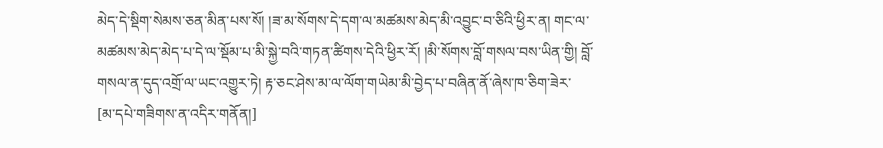མེད་དེ་སྡིག་སེམས་ཅན་མིན་པས་སོ། །ཟ་མ་སོགས་དེ་དག་ལ་མཚམས་མེད་མི་འབྱུང་བ་ཅིའི་ཕྱིར་ན། གང་ལ་མཚམས་མེད་མེད་པ་དེ་ལ་སྡོམ་པ་མི་སྐྱེ་བའི་གཏན་ཚིགས་དེའི་ཕྱིར་རོ། །མི་སོགས་བློ་གསལ་བས་ཡིན་གྱི། བློ་གསལ་ན་དུད་འགྲོ་ལ་ཡང་འགྱུར་ཏེ། རྟ་ཅང་ཤེས་མ་ལ་ལོག་གཡེམ་མི་བྱེད་པ་བཞིན་ནོ་ཞེས་ཁ་ཅིག་ཟེར་
[མ་དཔེ་གཟིགས་ན་འདིར་གནོན།]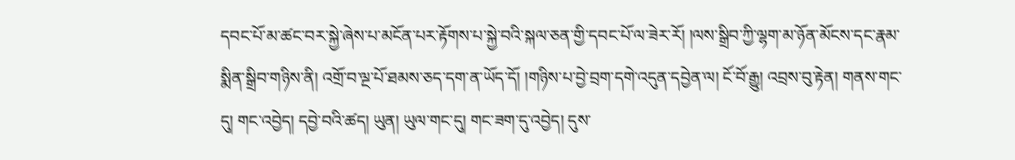དབང་པོ་མ་ཚང་བར་སྐྱེ་ཞེས་པ་མངོན་པར་རྟོགས་པ་སྐྱེ་བའི་སྐལ་ཅན་གྱི་དབང་པོ་ལ་ཟེར་རོ། །ལས་སྒྲིབ་ཀྱི་ལྷག་མ་ཉོན་མོངས་དང་རྣམ་སྨིན་སྒྲིབ་གཉིས་ནི། འགྲོ་བ་ལྔ་པོ་ཐམས་ཅད་དག་ན་ཡོད་དོ། །གཉིས་པ་བྱེ་བྲག་དགེ་འདུན་དབྱེན་ལ། ངོ་བོ་རྒྱུ། འབྲས་བུ་རྟེན། གནས་གང་དུ། གང་འབྱེད། དབྱེ་བའི་ཚད། ཡུན། ཡུལ་གང་དུ། གང་ཟག་དུ་འབྱེད། དུས་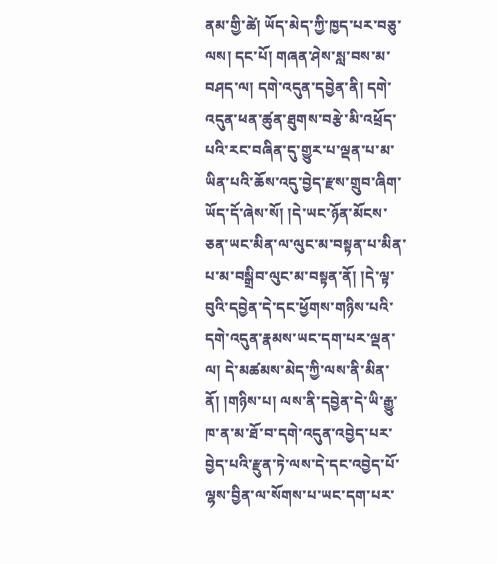ནམ་གྱི་ཚེ། ཡོད་མེད་ཀྱི་ཁྱད་པར་བཅུ་ལས། དང་པོ། གཞན་ཤེས་སླ་བས་མ་བཤད་ལ། དགེ་འདུན་དབྱེན་ནི། དགེ་འདུན་ཕན་ཚུན་ཐུགས་བརྩེ་མི་འཕྲོད་པའི་རང་བཞིན་དུ་གྱུར་པ་ལྡན་པ་མ་ཡིན་པའི་ཆོས་འདུ་བྱེད་རྫས་གྲུབ་ཞིག་ཡོད་དོ་ཞེས་སོ། །དེ་ཡང་ཉོན་མོངས་ཅན་ཡང་མིན་ལ་ལུང་མ་བསྟན་པ་མིན་པ་མ་བསྒྲིབ་ལུང་མ་བསྟན་ནོ། །དེ་ལྟ་བུའི་དབྱེན་དེ་དང་ཕྱོགས་གཉིས་པའི་དགེ་འདུན་རྣམས་ཡང་དག་པར་ལྡན་ལ། དེ་མཚམས་མེད་ཀྱི་ལས་ནི་མིན་ནོ། །གཉིས་པ། ལས་ནི་དབྱེན་དེ་ཡི་རྒྱུ་ཁ་ན་མ་ཐོ་བ་དགེ་འདུན་འབྱེད་པར་བྱེད་པའི་རྫུན་ཏེ་ལས་དེ་དང་འབྱེད་པོ་ལྷས་བྱིན་ལ་སོགས་པ་ཡང་དག་པར་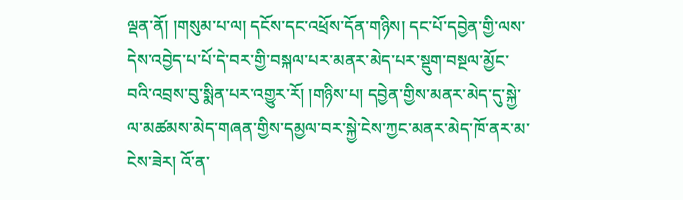ལྡན་ནོ། །གསུམ་པ་ལ། དངོས་དང་འཕྲོས་དོན་གཉིས། དང་པོ་དབྱེན་གྱི་ལས་དེས་འབྱེད་པ་པོ་དེ་བར་གྱི་བསྐལ་པར་མནར་མེད་པར་སྡུག་བསྔལ་མྱོང་བའི་འབྲས་བུ་སྨིན་པར་འགྱུར་རོ། །གཉིས་པ། དབྱེན་གྱིས་མནར་མེད་དུ་སྐྱེ་ལ་མཚམས་མེད་གཞན་གྱིས་དམྱལ་བར་སྐྱེ་ངེས་ཀྱང་མནར་མེད་ཁོ་ནར་མ་ངེས་ཟེར། འོ་ན་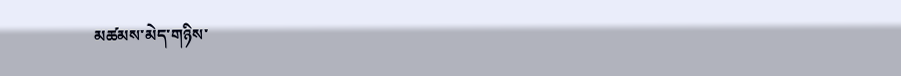མཚམས་མེད་གཉིས་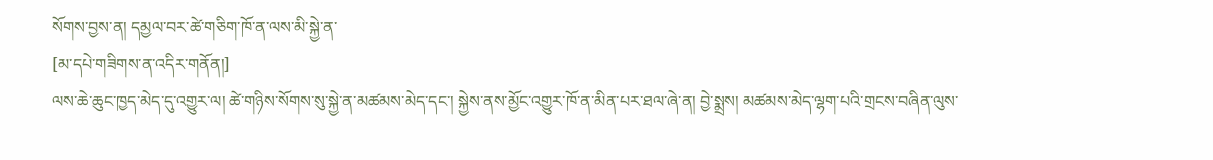སོགས་བྱས་ན། དམྱལ་བར་ཚེ་གཅིག་ཁོ་ན་ལས་མི་སྐྱེ་ན་
[མ་དཔེ་གཟིགས་ན་འདིར་གནོན།]
ལས་ཆེ་ཆུང་ཁྱད་མེད་དུ་འགྱུར་ལ། ཚེ་གཉིས་སོགས་སུ་སྐྱེ་ན་མཚམས་མེད་དང་། སྐྱེས་ནས་མྱོང་འགྱུར་ཁོ་ན་མིན་པར་ཐལ་ཞེ་ན། བྱེ་སྨྲས། མཚམས་མེད་ལྷག་པའི་གྲངས་བཞིན་ལུས་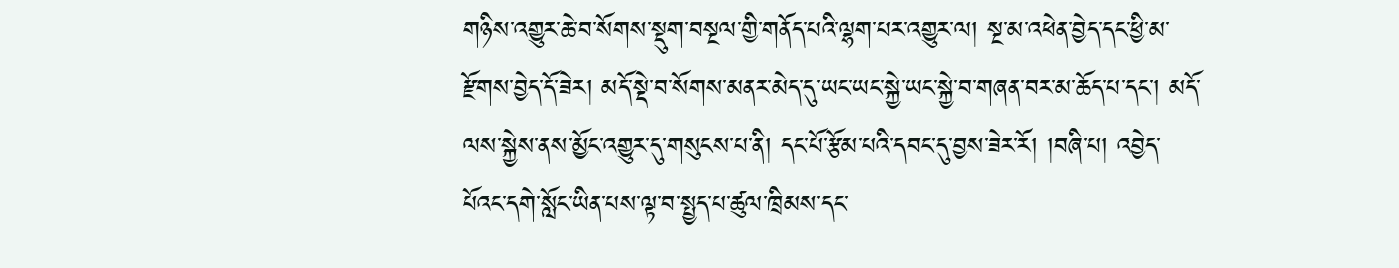གཉིས་འགྱུར་ཆེ་བ་སོགས་སྡུག་བསྔལ་གྱི་གནོད་པའི་ལྷག་པར་འགྱུར་ལ། སྔ་མ་འཕེན་བྱེད་དང་ཕྱི་མ་རྫོགས་བྱེད་དོ་ཟེར། མདོ་སྡེ་བ་སོགས་མནར་མེད་དུ་ཡང་ཡང་སྐྱེ་ཡང་སྐྱེ་བ་གཞན་བར་མ་ཆོད་པ་དང་། མདོ་ལས་སྐྱེས་ནས་མྱོང་འགྱུར་དུ་གསུངས་པ་ནི། དང་པོ་རྩོམ་པའི་དབང་དུ་བྱས་ཟེར་རོ། །བཞི་པ། འབྱེད་པོའང་དགེ་སློང་ཡིན་པས་ལྟ་བ་སྤྱད་པ་ཚུལ་ཁྲིམས་དང་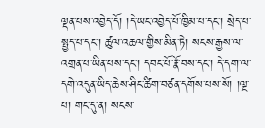ལྡན་པས་འབྱེད་དོ། །དེ་ཡང་འབྱེད་པོ་ཁྱིམ་པ་དང་། སྲེད་པ་སྤྱད་པ་དང་། ཚུལ་འཆལ་གྱིས་མིན་ཏེ། སངས་རྒྱས་ལ་འགྲན་པ་ཡིན་པས་དང་། དབང་པོ་རྣོ་བས་དང་། དེ་དག་ལ་དགེ་འདུན་ཡིད་ཆེས་ཤིང་ཚིག་བཙན་དགོས་པས་སོ། །ལྔ་པ། གང་དུ་ན། སངས་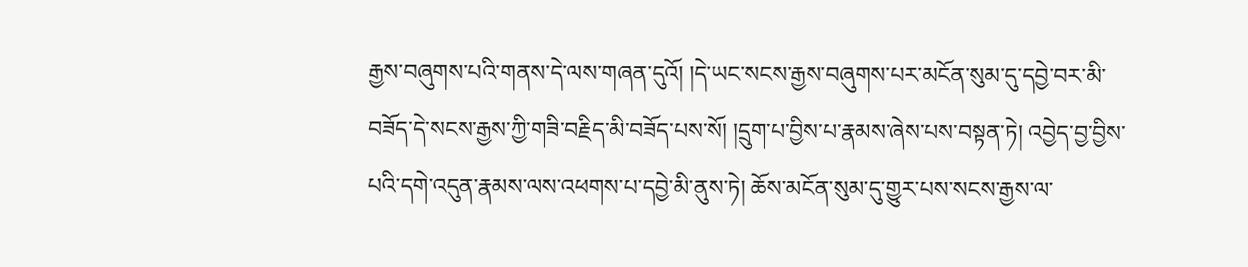རྒྱས་བཞུགས་པའི་གནས་དེ་ལས་གཞན་དུའོ། །དེ་ཡང་སངས་རྒྱས་བཞུགས་པར་མངོན་སུམ་དུ་དབྱེ་བར་མི་བཟོད་དེ་སངས་རྒྱས་ཀྱི་གཟི་བརྗིད་མི་བཟོད་པས་སོ། །དྲུག་པ་བྱིས་པ་རྣམས་ཞེས་པས་བསྟན་ཏེ། འབྱེད་བྱ་བྱིས་པའི་དགེ་འདུན་རྣམས་ལས་འཕགས་པ་དབྱེ་མི་ནུས་ཏེ། ཆོས་མངོན་སུམ་དུ་གྱུར་པས་སངས་རྒྱས་ལ་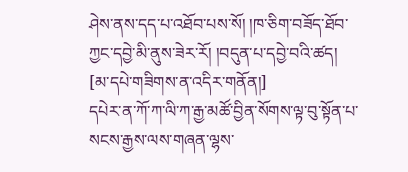ཤེས་ནས་དད་པ་འཐོབ་པས་སོ། །ཁ་ཅིག་བཟོད་ཐོབ་ཀྱང་དབྱེ་མི་ནུས་ཟེར་རོ། །བདུན་པ་དབྱེ་བའི་ཚད།
[མ་དཔེ་གཟིགས་ན་འདིར་གནོན།]
དཔེར་ན་ཀོ་ཀ་ལི་ཀ་རྒྱ་མཚོ་བྱིན་སོགས་ལྟ་བུ་སྟོན་པ་སངས་རྒྱས་ལས་གཞན་ལྷས་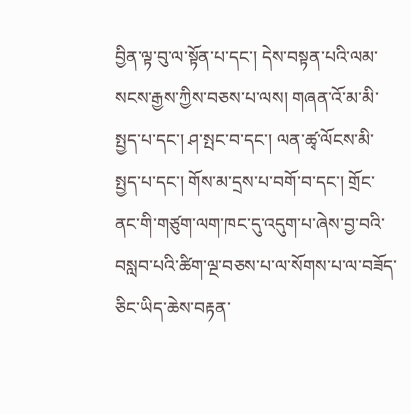བྱིན་ལྟ་བུ་ལ་སྟོན་པ་དང་། དེས་བསྟན་པའི་ལམ་སངས་རྒྱས་ཀྱིས་བཅས་པ་ལས། གཞན་འོ་མ་མི་སྤྱད་པ་དང་། ཤ་སྤང་བ་དང་། ལན་ཚྭ་ལོངས་མི་སྤྱད་པ་དང་། གོས་མ་དྲས་པ་བགོ་བ་དང་། གྲོང་ནང་གི་གཙུག་ལག་ཁང་དུ་འདུག་པ་ཞེས་བྱ་བའི་བསླབ་པའི་ཚིག་ལྔ་བཅས་པ་ལ་སོགས་པ་ལ་བཟོད་ཅིང་ཡིད་ཆེས་བརྟན་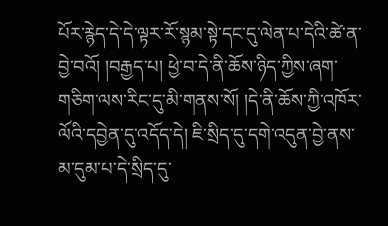པོར་རྙེད་དེ་དེ་ལྟར་རོ་སྙམ་སྟེ་དང་དུ་ལེན་པ་དེའི་ཚེ་ན་བྱེ་བའོ། །བརྒྱད་པ། ཕྱེ་བ་དེ་ནི་ཆོས་ཉིད་ཀྱིས་ཞག་གཅིག་ལས་རིང་དུ་མི་གནས་སོ། །དེ་ནི་ཆོས་ཀྱི་འཁོར་ལོའི་དབྱེན་དུ་འདོད་དེ། ཇི་སྲིད་དུ་དགེ་འདུན་བྱེ་ནས་མ་དུམ་པ་དེ་སྲིད་དུ་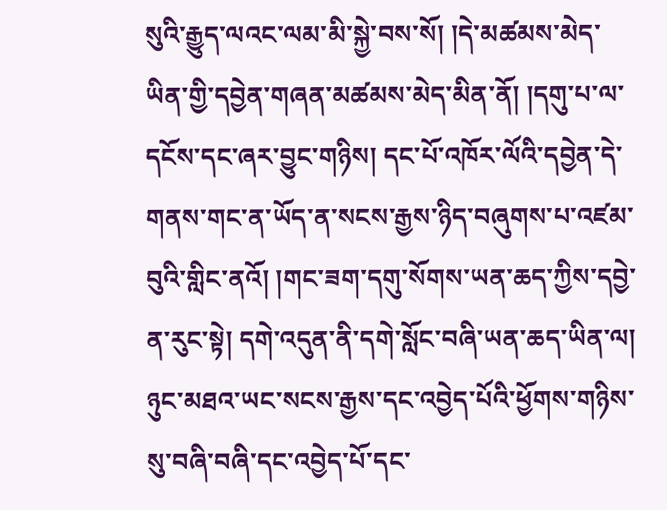སུའི་རྒྱུད་ལའང་ལམ་མི་སྐྱེ་བས་སོ། །དེ་མཚམས་མེད་ཡིན་གྱི་དབྱེན་གཞན་མཚམས་མེད་མིན་ནོ། །དགུ་པ་ལ་དངོས་དང་ཞར་བྱུང་གཉིས། དང་པོ་འཁོར་ལོའི་དབྱེན་དེ་གནས་གང་ན་ཡོད་ན་སངས་རྒྱས་ཉིད་བཞུགས་པ་འཛམ་བུའི་གླིང་ནའོ། །གང་ཟག་དགུ་སོགས་ཡན་ཆད་ཀྱིས་དབྱེ་ན་རུང་སྟེ། དགེ་འདུན་ནི་དགེ་སློང་བཞི་ཡན་ཆད་ཡིན་ལ། ཉུང་མཐའ་ཡང་སངས་རྒྱས་དང་འབྱེད་པོའི་ཕྱོགས་གཉིས་སུ་བཞི་བཞི་དང་འབྱེད་པོ་དང་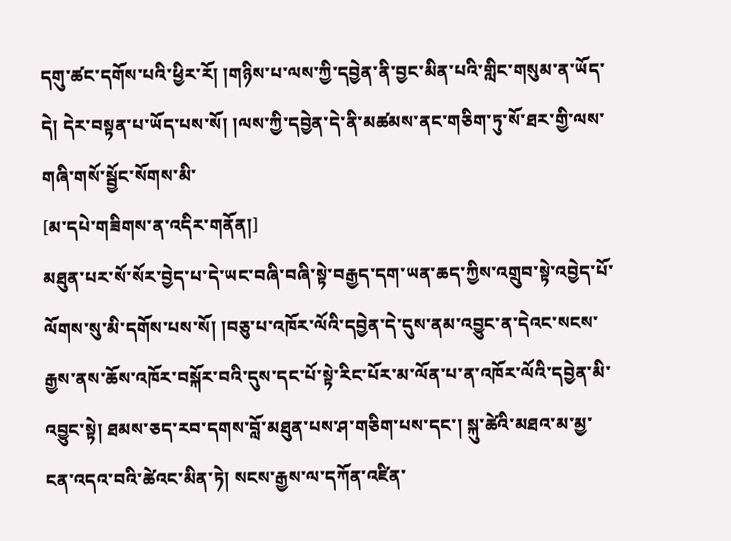དགུ་ཚང་དགོས་པའི་ཕྱིར་རོ། །གཉིས་པ་ལས་ཀྱི་དབྱེན་ནི་བྱང་མིན་པའི་གླིང་གསུམ་ན་ཡོད་དེ། དེར་བསྟན་པ་ཡོད་པས་སོ། །ལས་ཀྱི་དབྱེན་དེ་ནི་མཚམས་ནང་གཅིག་ཏུ་སོ་ཐར་གྱི་ལས་གཞི་གསོ་སྦྱོང་སོགས་མི་
[མ་དཔེ་གཟིགས་ན་འདིར་གནོན།]
མཐུན་པར་སོ་སོར་བྱེད་པ་དེ་ཡང་བཞི་བཞི་སྟེ་བརྒྱད་དག་ཡན་ཆད་ཀྱིས་འགྲུབ་སྟེ་འབྱེད་པོ་ལོགས་སུ་མི་དགོས་པས་སོ། །བཅུ་པ་འཁོར་ལོའི་དབྱེན་དེ་དུས་ནམ་འབྱུང་ན་དེའང་སངས་རྒྱས་ནས་ཆོས་འཁོར་བསྐོར་བའི་དུས་དང་པོ་སྟེ་རིང་པོར་མ་ལོན་པ་ན་འཁོར་ལོའི་དབྱེན་མི་འབྱུང་སྟེ། ཐམས་ཅད་རབ་དགས་བློ་མཐུན་པས་ཤ་གཅིག་པས་དང་། སྐུ་ཚེའི་མཐའ་མ་མྱ་ངན་འདའ་བའི་ཚེའང་མིན་ཏེ། སངས་རྒྱས་ལ་དཀོན་འཛིན་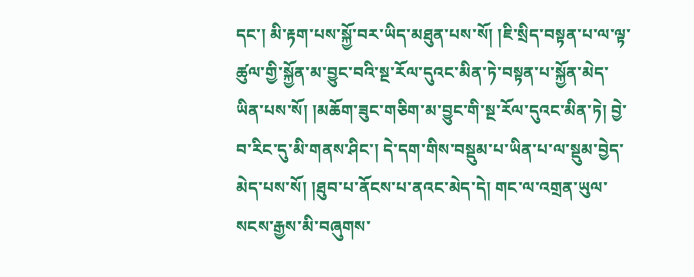དང་། མི་རྟག་པས་སྐྱོ་བར་ཡིད་མཐུན་པས་སོ། །ཇི་སྲིད་བསྟན་པ་ལ་ལྟ་ཚུལ་གྱི་སྐྱོན་མ་བྱུང་བའི་སྔ་རོལ་དུའང་མིན་ཏེ་བསྟན་པ་སྐྱོན་མེད་ཡིན་པས་སོ། །མཆོག་ཟུང་གཅིག་མ་བྱུང་གི་སྔ་རོལ་དུའང་མིན་ཏེ། བྱེ་བ་རིང་དུ་མི་གནས་ཤིང་། དེ་དག་གིས་བསྡུམ་པ་ཡིན་པ་ལ་སྡུམ་བྱེད་མེད་པས་སོ། །ཐུབ་པ་ནོངས་པ་ནའང་མེད་དེ། གང་ལ་འགྲན་ཡུལ་སངས་རྒྱས་མི་བཞུགས་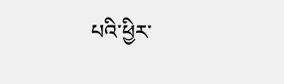པའི་ཕྱིར་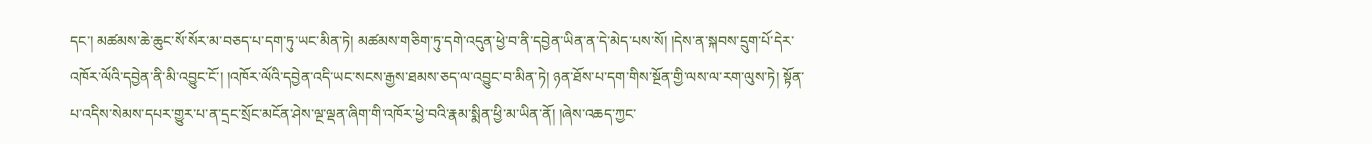དང་། མཚམས་ཆེ་ཆུང་སོ་སོར་མ་བཅད་པ་དག་ཏུ་ཡང་མིན་ཏེ། མཚམས་གཅིག་ཏུ་དགེ་འདུན་ཕྱེ་བ་ནི་དབྱེན་ཡིན་ན་དེ་མེད་པས་སོ། །དེས་ན་སྐབས་དྲུག་པོ་དེར་འཁོར་ལོའི་དབྱེན་ནི་མི་འབྱུང་ངོ་། །འཁོར་ལོའི་དབྱེན་འདི་ཡང་སངས་རྒྱས་ཐམས་ཅད་ལ་འབྱུང་བ་མིན་ཏེ། ཉན་ཐོས་པ་དག་གིས་སྔོན་གྱི་ལས་ལ་རག་ལུས་ཏེ། སྟོན་པ་འདིས་སེམས་དཔར་གྱུར་པ་ན་དྲང་སྲོང་མངོན་ཤེས་ལྔ་ལྡན་ཞིག་གི་འཁོར་ཕྱེ་བའི་རྣམ་སྨིན་ཕྱི་མ་ཡིན་ནོ། །ཞེས་འཆད་ཀྱང་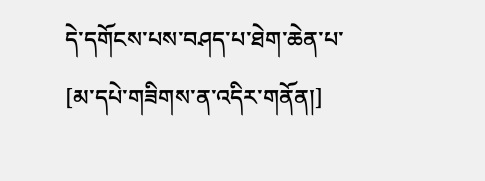དེ་དགོངས་པས་བཤད་པ་ཐེག་ཆེན་པ་
[མ་དཔེ་གཟིགས་ན་འདིར་གནོན།]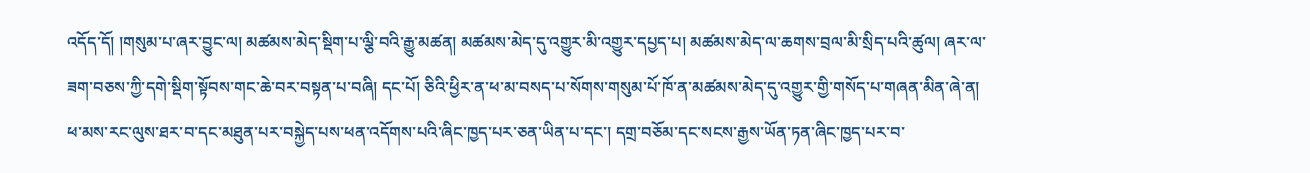འདོད་དོ། །གསུམ་པ་ཞར་བྱུང་ལ། མཚམས་མེད་སྡིག་པ་ལྕི་བའི་རྒྱུ་མཚན། མཚམས་མེད་དུ་འགྱུར་མི་འགྱུར་དཔྱད་པ། མཚམས་མེད་ལ་ཆགས་བྲལ་མི་སྲིད་པའི་ཚུལ། ཞར་ལ་ཟག་བཅས་ཀྱི་དགེ་སྡིག་སྟོབས་གང་ཆེ་བར་བསྟན་པ་བཞི། དང་པོ། ཅིའི་ཕྱིར་ན་ཕ་མ་བསད་པ་སོགས་གསུམ་པོ་ཁོ་ན་མཚམས་མེད་དུ་འགྱུར་གྱི་གསོད་པ་གཞན་མིན་ཞེ་ན། ཕ་མས་རང་ལུས་ཐར་བ་དང་མཐུན་པར་བསྐྱེད་པས་ཕན་འདོགས་པའི་ཞིང་ཁྱད་པར་ཅན་ཡིན་པ་དང་། དགྲ་བཅོམ་དང་སངས་རྒྱས་ཡོན་ཏན་ཞིང་ཁྱད་པར་བ་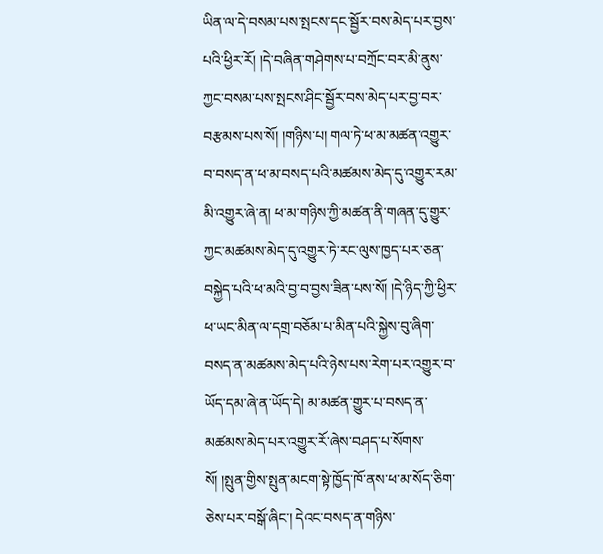ཡིན་ལ་དེ་བསམ་པས་སྤངས་དང་སྦྱོར་བས་མེད་པར་བྱས་པའི་ཕྱིར་རོ། །དེ་བཞིན་གཤེགས་པ་བཀྲོང་བར་མི་ནུས་ཀྱང་བསམ་པས་སྤངས་ཤིང་སྦྱོར་བས་མེད་པར་བྱ་བར་བརྩམས་པས་སོ། །གཉིས་པ། གལ་ཏེ་ཕ་མ་མཚན་འགྱུར་བ་བསད་ན་ཕ་མ་བསད་པའི་མཚམས་མེད་དུ་འགྱུར་རམ་མི་འགྱུར་ཞེ་ན། ཕ་མ་གཉིས་ཀྱི་མཚན་ནི་གཞན་དུ་གྱུར་ཀྱང་མཚམས་མེད་དུ་འགྱུར་ཏེ་རང་ལུས་ཁྱད་པར་ཅན་བསྐྱེད་པའི་ཕ་མའི་བྱ་བ་བྱས་ཟིན་པས་སོ། །དེ་ཉིད་ཀྱི་ཕྱིར་ཕ་ཡང་མིན་ལ་དགྲ་བཅོམ་པ་མིན་པའི་སྐྱེས་བུ་ཞིག་བསད་ན་མཚམས་མེད་པའི་ཉེས་པས་རེག་པར་འགྱུར་བ་ཡོད་དམ་ཞེ་ན་ཡོད་དེ། མ་མཚན་གྱུར་པ་བསད་ན་མཚམས་མེད་པར་འགྱུར་རོ་ཞེས་བཤད་པ་སོགས་སོ། །སྤུན་གྱིས་སྤུན་མངག་སྟེ་ཁྱོད་ཁོ་ནས་ཕ་མ་སོད་ཅིག་ཅེས་པར་བསྒོ་ཞིང་། དེའང་བསད་ན་གཉིས་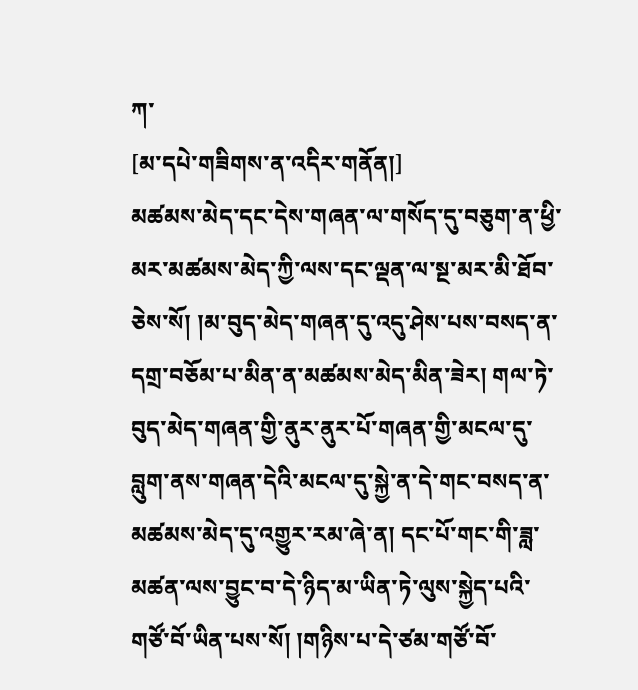ཀ་
[མ་དཔེ་གཟིགས་ན་འདིར་གནོན།]
མཚམས་མེད་དང་དེས་གཞན་ལ་གསོད་དུ་བཅུག་ན་ཕྱི་མར་མཚམས་མེད་ཀྱི་ལས་དང་ལྡན་ལ་སྔ་མར་མི་ཐོབ་ཅེས་སོ། །མ་བུད་མེད་གཞན་དུ་འདུ་ཤེས་པས་བསད་ན་དགྲ་བཅོམ་པ་མིན་ན་མཚམས་མེད་མིན་ཟེར། གལ་ཏེ་བུད་མེད་གཞན་གྱི་ནུར་ནུར་པོ་གཞན་གྱི་མངལ་དུ་བླུག་ནས་གཞན་དེའི་མངལ་དུ་སྐྱེ་ན་དེ་གང་བསད་ན་མཚམས་མེད་དུ་འགྱུར་རམ་ཞེ་ན། དང་པོ་གང་གི་ཟླ་མཚན་ལས་བྱུང་བ་དེ་ཉིད་མ་ཡིན་ཏེ་ལུས་སྐྱེད་པའི་གཙོ་བོ་ཡིན་པས་སོ། །གཉིས་པ་དེ་ཙམ་གཙོ་བོ་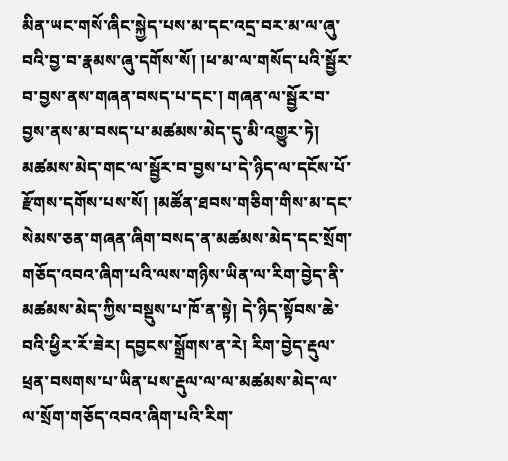མིན་ཡང་གསོ་ཞིང་སྐྱེད་པས་མ་དང་འདྲ་བར་མ་ལ་ཞུ་བའི་བྱ་བ་རྣམས་ཞུ་དགོས་སོ། །ཕ་མ་ལ་གསོད་པའི་སྦྱོར་བ་བྱས་ནས་གཞན་བསད་པ་དང་། གཞན་ལ་སྦྱོར་བ་བྱས་ནས་མ་བསད་པ་མཚམས་མེད་དུ་མི་འགྱུར་ཏེ། མཚམས་མེད་གང་ལ་སྦྱོར་བ་བྱས་པ་དེ་ཉིད་ལ་དངོས་པོ་རྫོགས་དགོས་པས་སོ། །མཚོན་ཐབས་གཅིག་གིས་མ་དང་སེམས་ཅན་གཞན་ཞིག་བསད་ན་མཚམས་མེད་དང་སྲོག་གཅོད་འབའ་ཞིག་པའི་ལས་གཉིས་ཡིན་ལ་རིག་བྱེད་ནི་མཚམས་མེད་ཀྱིས་བསྡུས་པ་ཁོ་ན་སྟེ། དེ་ཉིད་སྟོབས་ཆེ་བའི་ཕྱིར་རོ་ཟེར། དབྱངས་སྒྲོགས་ན་རེ། རིག་བྱེད་རྡུལ་ཕྲན་བསགས་པ་ཡིན་པས་རྡུལ་ལ་ལ་མཚམས་མེད་ལ་ལ་སྲོག་གཅོད་འབའ་ཞིག་པའི་རིག་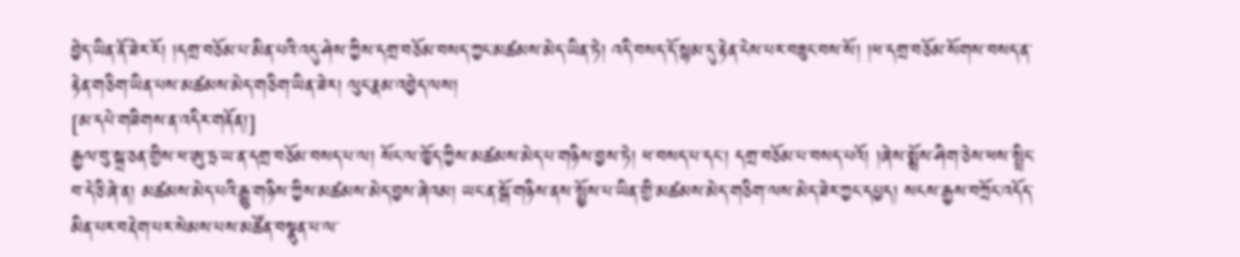བྱེད་ཡིན་ནོ་ཟེར་རོ། །དགྲ་བཅོམ་པ་མིན་པའི་འདུ་ཤེས་ཀྱིས་དགྲ་བཅོམ་བསད་ཀྱང་མཚམས་མེད་ཡིན་ཏེ། འདི་བསད་དོ་སྙམ་དུ་རྟེན་ངེས་པར་བཟུང་བས་སོ། །ཕ་དགྲ་བཅོམ་སོགས་བསད་ན་རྟེན་གཅིག་ཡིན་པས་མཚམས་མེད་གཅིག་ཡིན་ཟེར། ལུང་རྣམ་འབྱེད་ལས།
[མ་དཔེ་གཟིགས་ན་འདིར་གནོན།]
རྒྱལ་བུ་སྐྲ་ཅན་གྱིས་ཕ་ཨུ་ཏྲ་ཡ་ན་དགྲ་བཅོམ་བསད་པ་ལ། སོང་ལ་ཁྱོད་ཀྱིས་མཚམས་མེད་པ་གཉིས་བྱས་ཏེ། ཕ་བསད་པ་དང་། དགྲ་བཅོམ་པ་བསད་པའོ། །ཞེས་སྨྲོས་ཤིག་ཅེས་ཕས་སྤྲིང་བ་དེ་ཅི་ཞེ་ན། མཚམས་མེད་པའི་རྒྱུ་གཉིས་ཀྱིས་མཚམས་མེད་བྱས་ཞེའམ། ཡང་ན་སྒོ་གཉིས་ནས་སྤྱོས་པ་ཡིན་གྱི་མཚམས་མེད་གཅིག་ལས་མེད་ཟེར་ཀྱང་དཔྱད། སངས་རྒྱས་བཀྲོང་འདོད་མིན་པར་བརྡེག་པར་སེམས་པས་མཚོན་བསྣུན་པ་ལ་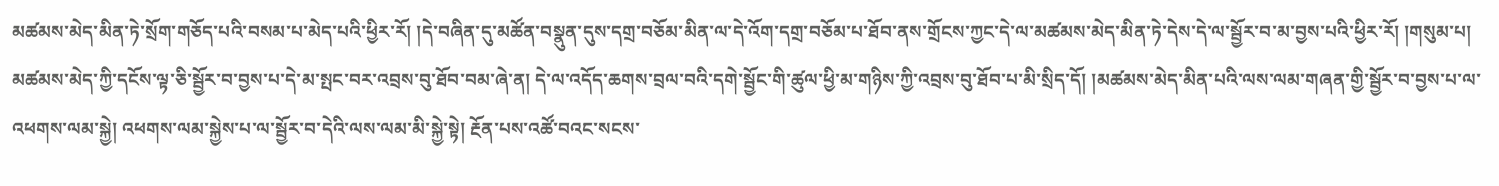མཚམས་མེད་མིན་ཏེ་སྲོག་གཅོད་པའི་བསམ་པ་མེད་པའི་ཕྱིར་རོ། །དེ་བཞིན་དུ་མཚོན་བསྣུན་དུས་དགྲ་བཅོམ་མིན་ལ་དེ་འོག་དགྲ་བཅོམ་པ་ཐོབ་ནས་གྲོངས་ཀྱང་དེ་ལ་མཚམས་མེད་མིན་ཏེ་དེས་དེ་ལ་སྦྱོར་བ་མ་བྱས་པའི་ཕྱིར་རོ། །གསུམ་པ། མཚམས་མེད་ཀྱི་དངོས་ལྟ་ཅི་སྦྱོར་བ་བྱས་པ་དེ་མ་སྤང་བར་འབྲས་བུ་ཐོབ་བམ་ཞེ་ན། དེ་ལ་འདོད་ཆགས་བྲལ་བའི་དགེ་སྦྱོང་གི་ཚུལ་ཕྱི་མ་གཉིས་ཀྱི་འབྲས་བུ་ཐོབ་པ་མི་སྲིད་དོ། །མཚམས་མེད་མིན་པའི་ལས་ལམ་གཞན་གྱི་སྦྱོར་བ་བྱས་པ་ལ་འཕགས་ལམ་སྐྱེ། འཕགས་ལམ་སྐྱེས་པ་ལ་སྦྱོར་བ་དེའི་ལས་ལམ་མི་སྐྱེ་སྟེ། རྔོན་པས་འཚོ་བའང་སངས་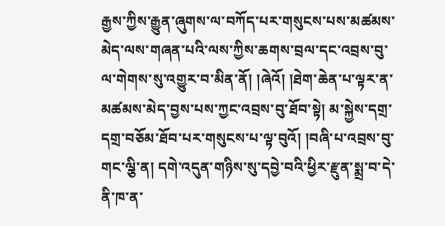རྒྱས་ཀྱིས་རྒྱུན་ཞུགས་ལ་བཀོད་པར་གསུངས་པས་མཚམས་མེད་ལས་གཞན་པའི་ལས་ཀྱིས་ཆགས་བྲལ་དང་འབྲས་བུ་ལ་གེགས་སུ་འགྱུར་བ་མིན་ནོ། །ཞེའོ། །ཐེག་ཆེན་པ་ལྟར་ན་མཚམས་མེད་བྱས་པས་ཀྱང་འབྲས་བུ་ཐོབ་སྟེ། མ་སྐྱེས་དགྲ་དགྲ་བཅོམ་ཐོབ་པར་གསུངས་པ་ལྟ་བུའོ། །བཞི་པ་འབྲས་བུ་གང་ལྕི་ན། དགེ་འདུན་གཉིས་སུ་དབྱེ་བའི་ཕྱིར་རྫུན་སྨྲ་བ་དེ་ནི་ཁ་ན་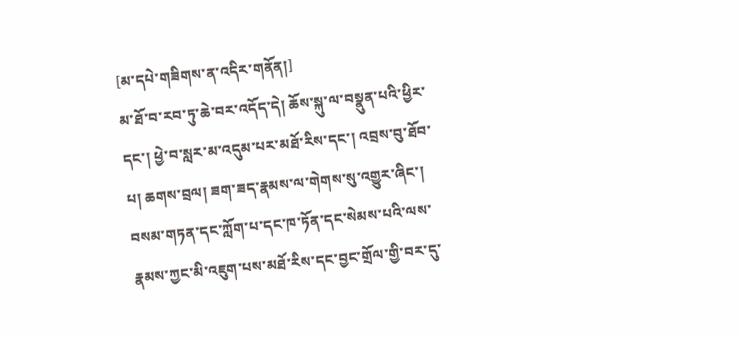[མ་དཔེ་གཟིགས་ན་འདིར་གནོན།]
མ་ཐོ་བ་རབ་ཏུ་ཆེ་བར་འདོད་དེ། ཆོས་སྐུ་ལ་བསྣུན་པའི་ཕྱིར་དང་། ཕྱེ་བ་སླར་མ་འདུམ་པར་མཐོ་རིས་དང་། འབྲས་བུ་ཐོབ་པ། ཆགས་བྲལ། ཟག་ཟད་རྣམས་ལ་གེགས་སུ་འགྱུར་ཞིང་། བསམ་གཏན་དང་ཀློག་པ་དང་ཁ་ཏོན་དང་སེམས་པའི་ལས་རྣམས་ཀྱང་མི་འཇུག་པས་མཐོ་རིས་དང་བྱང་གྲོལ་གྱི་བར་དུ་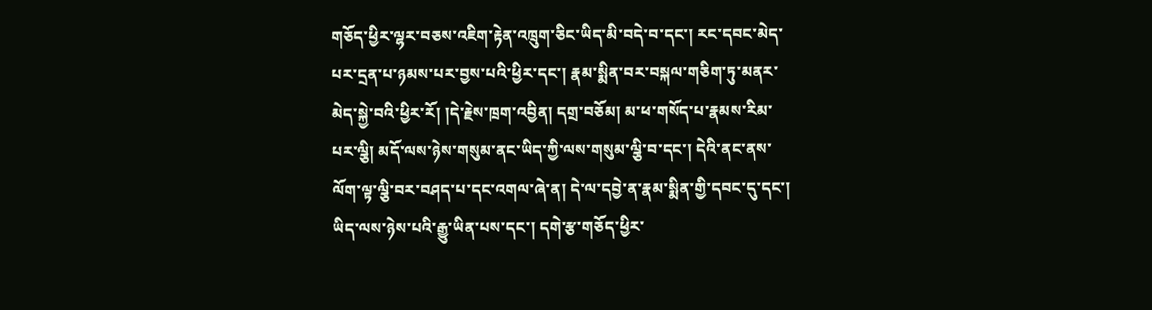གཅོད་ཕྱིར་ལྷར་བཅས་འཇིག་རྟེན་འཁྲུག་ཅིང་ཡིད་མི་བདེ་བ་དང་། རང་དབང་མེད་པར་དྲན་པ་ཉམས་པར་བྱས་པའི་ཕྱིར་དང་། རྣམ་སྨིན་བར་བསྐལ་གཅིག་ཏུ་མནར་མེད་སྐྱེ་བའི་ཕྱིར་རོ། །དེ་རྗེས་ཁྲག་འབྱིན། དགྲ་བཅོམ། མ་ཕ་གསོད་པ་རྣམས་རིམ་པར་ལྕི། མདོ་ལས་ཉེས་གསུམ་ནང་ཡིད་ཀྱི་ལས་གསུམ་ལྕི་བ་དང་། དེའི་ནང་ནས་ལོག་ལྟ་ལྕི་བར་བཤད་པ་དང་འགལ་ཞེ་ན། དེ་ལ་དབྱེ་ན་རྣམ་སྨིན་གྱི་དབང་དུ་དང་། ཡིད་ལས་ཉེས་པའི་རྒྱུ་ཡིན་པས་དང་། དགེ་རྩ་གཅོད་ཕྱིར་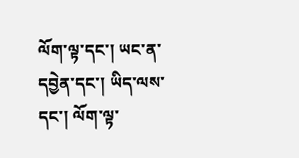ལོག་ལྟ་དང་། ཡང་ན་དབྱེན་དང་། ཡིད་ལས་དང་། ལོག་ལྟ་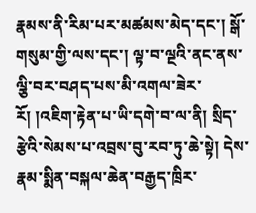རྣམས་ནི་རིམ་པར་མཚམས་མེད་དང་། སྒོ་གསུམ་གྱི་ལས་དང་། ལྟ་བ་ལྔའི་ནང་ནས་ལྕི་བར་བཤད་པས་མི་འགལ་ཟེར་རོ། །འཇིག་རྟེན་པ་ཡི་དགེ་བ་ལ་ནི། སྲིད་རྩེའི་སེམས་པ་འབྲས་བུ་རབ་ཏུ་ཆེ་སྟེ། དེས་རྣམ་སྨིན་བསྐལ་ཆེན་བརྒྱད་ཁྲིར་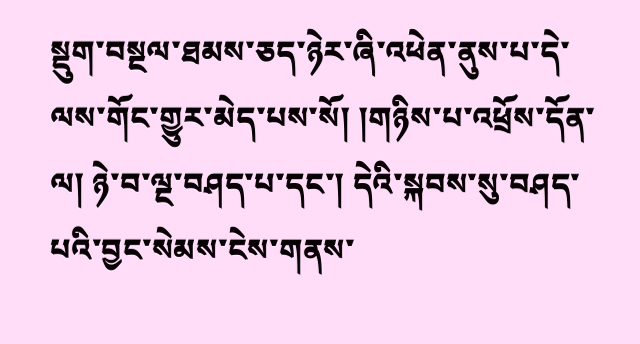སྡུག་བསྔལ་ཐམས་ཅད་ཉེར་ཞི་འཕེན་ནུས་པ་དེ་ལས་གོང་གྱུར་མེད་པས་སོ། །གཉིས་པ་འཕྲོས་དོན་ལ། ཉེ་བ་ལྔ་བཤད་པ་དང་། དེའི་སྐབས་སུ་བཤད་པའི་བྱང་སེམས་ངེས་གནས་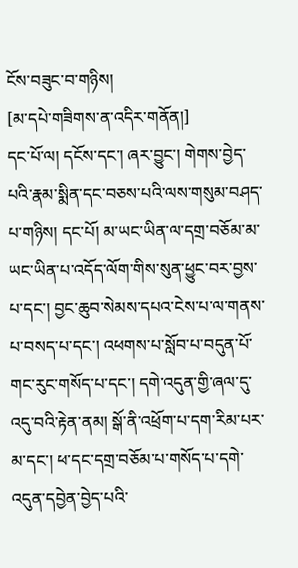ངོས་བཟུང་བ་གཉིས།
[མ་དཔེ་གཟིགས་ན་འདིར་གནོན།]
དང་པོ་ལ། དངོས་དང་། ཞར་བྱུང་། གེགས་བྱེད་པའི་རྣམ་སྨིན་དང་བཅས་པའི་ལས་གསུམ་བཤད་པ་གཉིས། དང་པོ། མ་ཡང་ཡིན་ལ་དགྲ་བཅོམ་མ་ཡང་ཡིན་པ་འདོད་ལོག་གིས་སུན་ཕྱུང་བར་བྱས་པ་དང་། བྱང་ཆུབ་སེམས་དཔའ་ངེས་པ་ལ་གནས་པ་བསད་པ་དང་། འཕགས་པ་སློབ་པ་བདུན་པོ་གང་རུང་གསོད་པ་དང་། དགེ་འདུན་གྱི་ཞལ་དུ་འདུ་བའི་རྟེན་ནམ། སྒོ་ནི་འཕྲོག་པ་དག་རིམ་པར་མ་དང་། ཕ་དང་དགྲ་བཅོམ་པ་གསོད་པ་དགེ་འདུན་དབྱེན་བྱེད་པའི་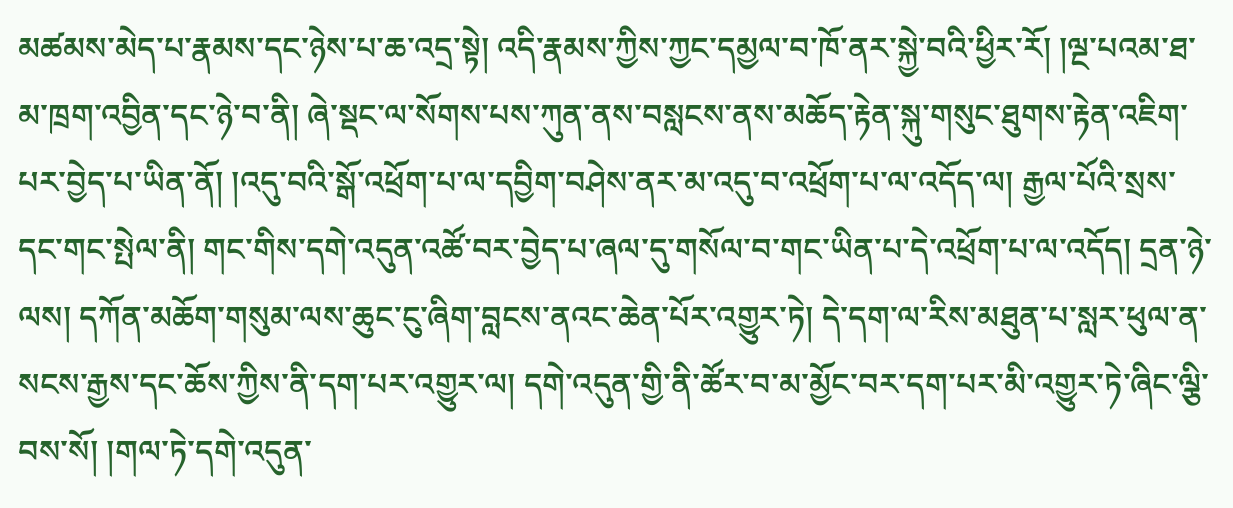མཚམས་མེད་པ་རྣམས་དང་ཉེས་པ་ཆ་འདྲ་སྟེ། འདི་རྣམས་ཀྱིས་ཀྱང་དམྱལ་བ་ཁོ་ནར་སྐྱེ་བའི་ཕྱིར་རོ། །ལྔ་པའམ་ཐ་མ་ཁྲག་འབྱིན་དང་ཉེ་བ་ནི། ཞེ་སྡང་ལ་སོགས་པས་ཀུན་ནས་བསླངས་ནས་མཆོད་རྟེན་སྐུ་གསུང་ཐུགས་རྟེན་འཇིག་པར་བྱེད་པ་ཡིན་ནོ། །འདུ་བའི་སྒོ་འཕྲོག་པ་ལ་དབྱིག་བཤེས་ནར་མ་འདུ་བ་འཕྲོག་པ་ལ་འདོད་ལ། རྒྱལ་པོའི་སྲས་དང་གང་སྤེལ་ནི། གང་གིས་དགེ་འདུན་འཚོ་བར་བྱེད་པ་ཞལ་དུ་གསོལ་བ་གང་ཡིན་པ་དེ་འཕྲོག་པ་ལ་འདོད། དྲན་ཉེ་ལས། དཀོན་མཆོག་གསུམ་ལས་ཆུང་ངུ་ཞིག་བླངས་ནའང་ཆེན་པོར་འགྱུར་ཏེ། དེ་དག་ལ་རིས་མཐུན་པ་སླར་ཕུལ་ན་སངས་རྒྱས་དང་ཆོས་ཀྱིས་ནི་དག་པར་འགྱུར་ལ། དགེ་འདུན་གྱི་ནི་ཚོར་བ་མ་མྱོང་བར་དག་པར་མི་འགྱུར་ཏེ་ཞིང་ལྕི་བས་སོ། །གལ་ཏེ་དགེ་འདུན་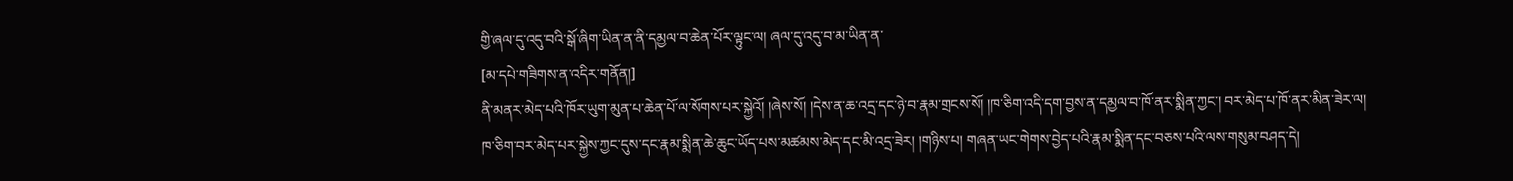གྱི་ཞལ་དུ་འདུ་བའི་སྒོ་ཞིག་ཡིན་ན་ནི་དམྱལ་བ་ཆེན་པོར་ལྟུང་ལ། ཞལ་དུ་འདུ་བ་མ་ཡིན་ན་
[མ་དཔེ་གཟིགས་ན་འདིར་གནོན།]
ནི་མནར་མེད་པའི་ཁོར་ཡུག་མུན་པ་ཆེན་པོ་ལ་སོགས་པར་སྐྱེའོ། །ཞེས་སོ། །དེས་ན་ཆ་འདྲ་དང་ཉེ་བ་རྣམ་གྲངས་སོ། །ཁ་ཅིག་འདི་དག་བྱས་ན་དམྱལ་བ་ཁོ་ནར་སྨིན་ཀྱང་། བར་མེད་པ་ཁོ་ནར་མིན་ཟེར་ལ། ཁ་ཅིག་བར་མེད་པར་སྐྱེས་ཀྱང་དུས་དང་རྣམ་སྨིན་ཆེ་ཆུང་ཡོད་པས་མཚམས་མེད་དང་མི་འདྲ་ཟེར། །གཉིས་པ། གཞན་ཡང་གེགས་བྱེད་པའི་རྣམ་སྨིན་དང་བཅས་པའི་ལས་གསུམ་བཤད་དེ།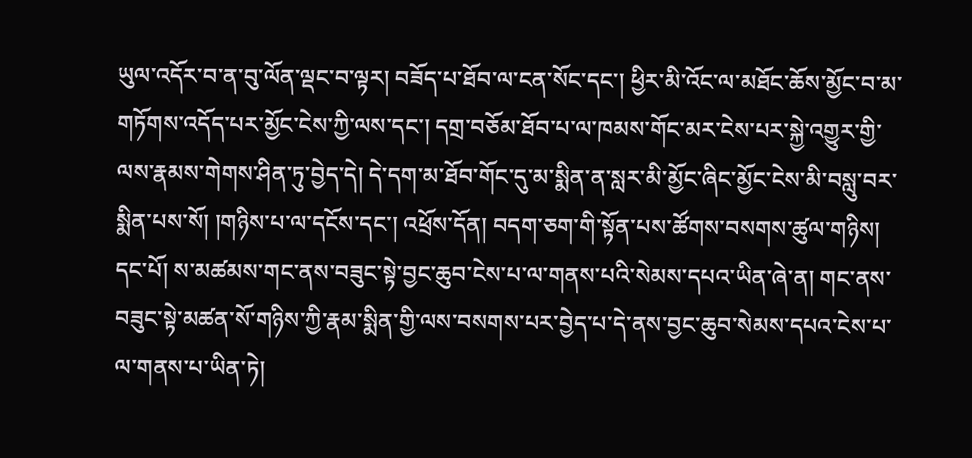ཡུལ་འདོར་བ་ན་བུ་ལོན་ལྡང་བ་ལྟར། བཟོད་པ་ཐོབ་ལ་ངན་སོང་དང་། ཕྱིར་མི་འོང་ལ་མཐོང་ཆོས་མྱོང་བ་མ་གཏོགས་འདོད་པར་མྱོང་ངེས་ཀྱི་ལས་དང་། དགྲ་བཅོམ་ཐོབ་པ་ལ་ཁམས་གོང་མར་ངེས་པར་སྐྱེ་འགྱུར་གྱི་ལས་རྣམས་གེགས་ཤིན་ཏུ་བྱེད་དེ། དེ་དག་མ་ཐོབ་གོང་དུ་མ་སྨིན་ན་སླར་མི་མྱོང་ཞིང་མྱོང་ངེས་མི་བསླུ་བར་སྨིན་པས་སོ། །གཉིས་པ་ལ་དངོས་དང་། འཕྲོས་དོན། བདག་ཅག་གི་སྟོན་པས་ཚོགས་བསགས་ཚུལ་གཉིས། དང་པོ། ས་མཚམས་གང་ནས་བཟུང་སྟེ་བྱང་ཆུབ་ངེས་པ་ལ་གནས་པའི་སེམས་དཔའ་ཡིན་ཞེ་ན། གང་ནས་བཟུང་སྟེ་མཚན་སོ་གཉིས་ཀྱི་རྣམ་སྨིན་གྱི་ལས་བསགས་པར་བྱེད་པ་དེ་ནས་བྱང་ཆུབ་སེམས་དཔའ་ངེས་པ་ལ་གནས་པ་ཡིན་ཏེ།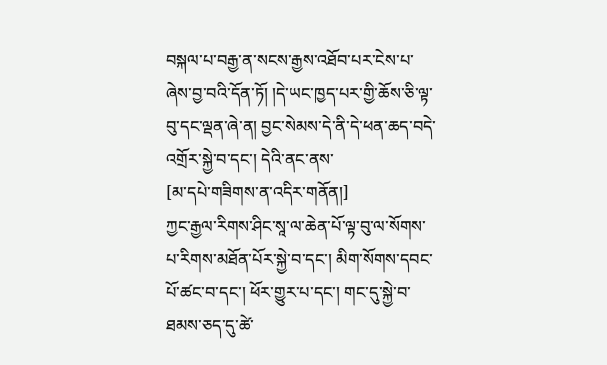བསྐལ་པ་བརྒྱ་ན་སངས་རྒྱས་འཐོབ་པར་ངེས་པ་ཞེས་བྱ་བའི་དོན་ཏོ། །དེ་ཡང་ཁྱད་པར་གྱི་ཆོས་ཅི་ལྟ་བུ་དང་ལྡན་ཞེ་ན། བྱང་སེམས་དེ་ནི་དེ་ཕན་ཆད་བདེ་འགྲོར་སྐྱེ་བ་དང་། དེའི་ནང་ནས་
[མ་དཔེ་གཟིགས་ན་འདིར་གནོན།]
ཀྱང་རྒྱལ་རིགས་ཤིང་སཱ་ལ་ཆེན་པོ་ལྟ་བུ་ལ་སོགས་པ་རིགས་མཐོན་པོར་སྐྱེ་བ་དང་། མིག་སོགས་དབང་པོ་ཚང་བ་དང་། ཕོར་གྱུར་པ་དང་། གང་དུ་སྐྱེ་བ་ཐམས་ཅད་དུ་ཚེ་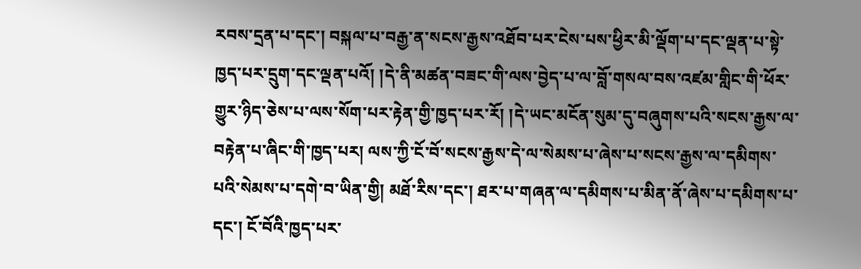རབས་དྲན་པ་དང་། བསྐལ་པ་བརྒྱ་ན་སངས་རྒྱས་འཐོབ་པར་ངེས་པས་ཕྱིར་མི་ལྡོག་པ་དང་ལྡན་པ་སྟེ་ཁྱད་པར་དྲུག་དང་ལྡན་པའོ། །དེ་ནི་མཚན་བཟང་གི་ལས་བྱེད་པ་ལ་བློ་གསལ་བས་འཛམ་གླིང་གི་ཕོར་གྱུར་ཉིད་ཅེས་པ་ལས་སོག་པར་རྟེན་གྱི་ཁྱད་པར་རོ། །དེ་ཡང་མངོན་སུམ་དུ་བཞུགས་པའི་སངས་རྒྱས་ལ་བརྟེན་པ་ཞིང་གི་ཁྱད་པར། ལས་ཀྱི་ངོ་བོ་སངས་རྒྱས་དེ་ལ་སེམས་པ་ཞེས་པ་སངས་རྒྱས་ལ་དམིགས་པའི་སེམས་པ་དགེ་བ་ཡིན་གྱི། མཐོ་རིས་དང་། ཐར་པ་གཞན་ལ་དམིགས་པ་མིན་ནོ་ཞེས་པ་དམིགས་པ་དང་། ངོ་བོའི་ཁྱད་པར་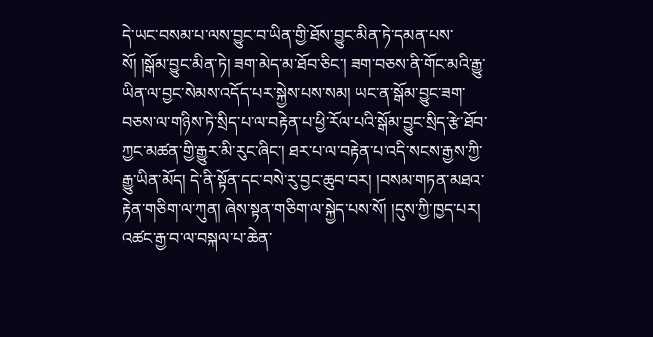དེ་ཡང་བསམ་པ་ལས་བྱུང་བ་ཡིན་གྱི་ཐོས་བྱུང་མིན་ཏེ་དམན་པས་སོ། །སྒོམ་བྱུང་མིན་ཏེ། ཟག་མེད་མ་ཐོབ་ཅིང་། ཟག་བཅས་ནི་གོང་མའི་རྒྱུ་ཡིན་ལ་བྱང་སེམས་འདོད་པར་སྐྱེས་པས་སམ། ཡང་ན་སྒོམ་བྱུང་ཟག་བཅས་ལ་གཉིས་ཏེ་སྲིད་པ་ལ་བརྟེན་པ་ཕྱི་རོལ་པའི་སྒོམ་བྱུང་སྲིད་རྩེ་ཐོབ་ཀྱང་མཚན་གྱི་རྒྱུར་མི་རུང་ཞིང་། ཐར་པ་ལ་བརྟེན་པ་འདི་སངས་རྒྱས་ཀྱི་རྒྱུ་ཡིན་མོད། དེ་ནི་སྟོན་དང་བསེ་རུ་བྱང་ཆུབ་བར། །བསམ་གཏན་མཐའ་རྟེན་གཅིག་ལ་ཀུན། ཞེས་སྟན་གཅིག་ལ་སྐྱེད་པས་སོ། །དུས་ཀྱི་ཁྱད་པར། འཚང་རྒྱ་བ་ལ་བསྐལ་པ་ཆེན་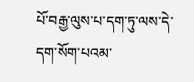པོ་བརྒྱ་ལུས་པ་དག་ཏུ་ལས་དེ་དག་སོག་པའམ་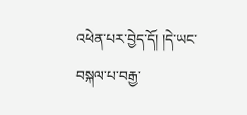འཕེན་པར་བྱེད་དོ། །དེ་ཡང་བསྐལ་པ་བརྒྱ་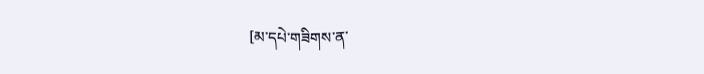[མ་དཔེ་གཟིགས་ན་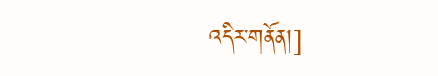འདིར་གནོན།]